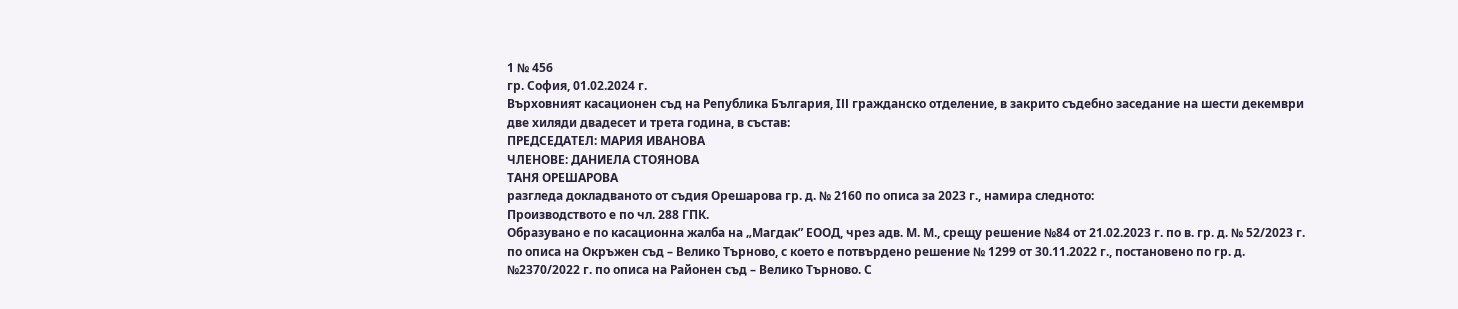1 № 456
гр. София, 01.02.2024 г.
Върховният касационен съд на Република България, IІІ гражданско отделение, в закрито съдебно заседание на шести декември две хиляди двадесет и трета година, в състав:
ПРЕДСЕДАТЕЛ: МАРИЯ ИВАНОВА
ЧЛЕНОВЕ: ДАНИЕЛА СТОЯНОВА
ТАНЯ ОРЕШАРОВА
разгледа докладваното от съдия Орешарова гр. д. № 2160 по описа за 2023 г., намира следното:
Производството е по чл. 288 ГПК.
Образувано е по касационна жалба на „Магдак” ЕООД, чрез адв. М. М., срещу решение №84 от 21.02.2023 г. по в. гр. д. № 52/2023 г. по описа на Окръжен съд – Велико Търново, с което е потвърдено решение № 1299 от 30.11.2022 г., постановено по гр. д. №2370/2022 г. по описа на Районен съд – Велико Търново. С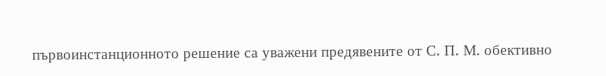първоинстанционното решение са уважени предявените от С. П. М. обективно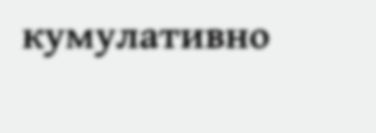кумулативно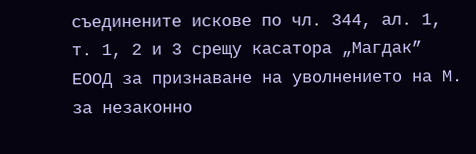съединените искове по чл. 344, ал. 1, т. 1, 2 и 3 срещу касатора „Магдак” ЕООД за признаване на уволнението на М. за незаконно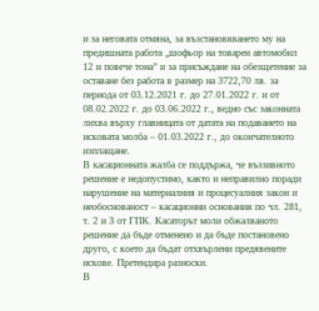и за неговата отмяна, за възстановяването му на предишната работа „шофьор на товарен автомобил 12 и повече тона” и за присъждане на обезщетение за оставане без работа в размер на 3722,70 лв. за периода от 03.12.2021 г. до 27.01.2022 г. и от 08.02.2022 г. до 03.06.2022 г., ведно със законната лихва върху главницата от датата на подаването на исковата молба – 01.03.2022 г., до окончателното изплащане.
В касационната жалба се поддържа, че въззивното решение е недопустимо, както и неправилно поради нарушение на материалния и процесуалния закон и необоснованост – касационни основания по чл. 281, т. 2 и 3 от ГПК. Касаторът моли обжалваното решение да бъде отменено и да бъде постановено друго, с което да бъдат отхвърлени предявените искове. Претендира разноски.
В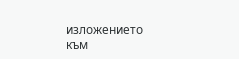изложението към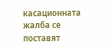касационната жалба се поставят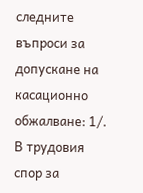следните въпроси за допускане на касационно обжалване: 1/. В трудовия спор за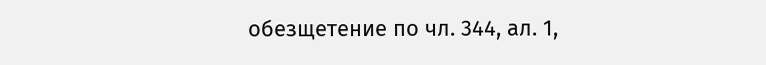обезщетение по чл. 344, ал. 1,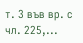т. 3 във вр. с чл. 225,...